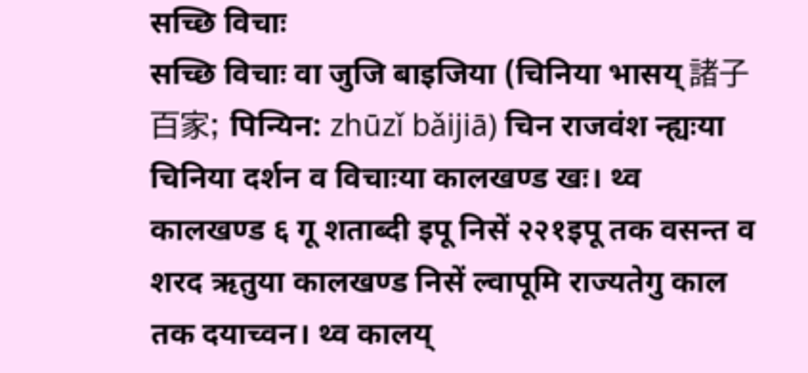सच्छि विचाः
सच्छि विचाः वा जुजि बाइजिया (चिनिया भासय् 諸子百家; पिन्यिन: zhūzǐ bǎijiā) चिन राजवंश न्ह्यःया चिनिया दर्शन व विचाःया कालखण्ड खः। थ्व कालखण्ड ६ गू शताब्दी इपू निसें २२१इपू तक वसन्त व शरद ऋतुया कालखण्ड निसें ल्वापूमि राज्यतेगु काल तक दयाच्वन। थ्व कालय्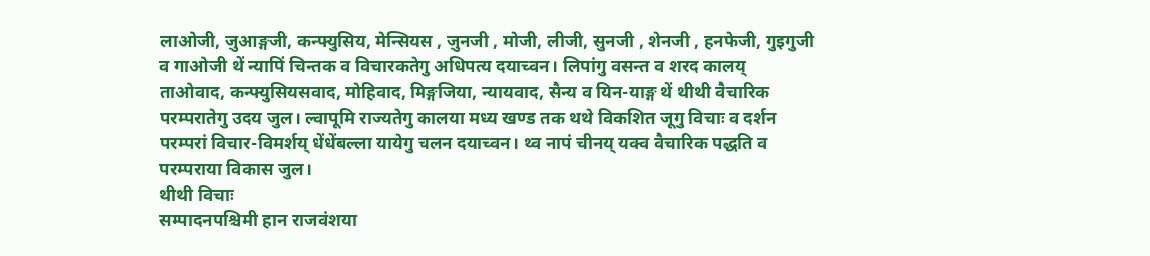लाओजी, ज़ुआङ्गजी, कन्फ्युसिय, मेन्सियस , ज़ुनजी , मोजी, लीजी, सुनजी , शेनजी , हनफेजी, गुइगुजी व गाओजी थें न्यापिं चिन्तक व विचारकतेगु अधिपत्य दयाच्वन। लिपांगु वसन्त व शरद कालय् ताओवाद, कन्फ्युसियसवाद, मोहिवाद, मिङ्गजिया, न्यायवाद, सैन्य व यिन-याङ्ग थें थीथी वैचारिक परम्परातेगु उदय जुल। ल्वापूमि राज्यतेगु कालया मध्य खण्ड तक थथे विकशित जूगु विचाः व दर्शन परम्परां विचार-विमर्शय् धेंधेंबल्ला यायेगु चलन दयाच्वन। थ्व नापं चीनय् यक्व वैचारिक पद्धति व परम्पराया विकास जुल।
थीथी विचाः
सम्पादनपश्चिमी हान राजवंशया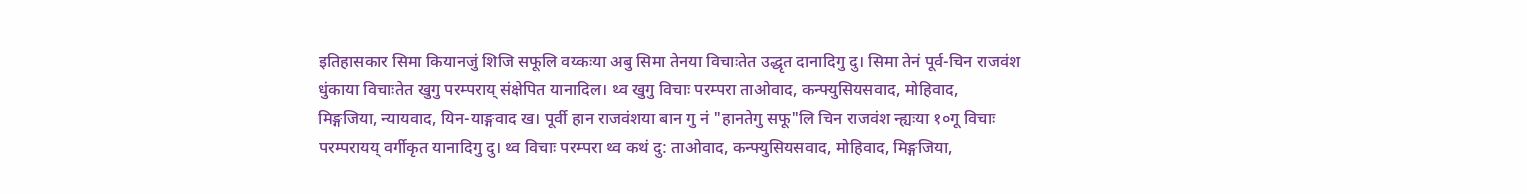इतिहासकार सिमा कियानजुं शिजि सफूलि वय्कःया अबु सिमा तेनया विचाःतेत उद्धृत दानादिगु दु। सिमा तेनं पूर्व-चिन राजवंश धुंकाया विचाःतेत खुगु परम्पराय् संक्षेपित यानादिल। थ्व खुगु विचाः परम्परा ताओवाद, कन्फ्युसियसवाद, मोहिवाद, मिङ्गजिया, न्यायवाद, यिन-याङ्गवाद ख। पूर्वी हान राजवंशया बान गु नं "हानतेगु सफू"लि चिन राजवंश न्ह्यःया १०गू विचाः परम्परायय् वर्गीकृत यानादिगु दु। थ्व विचाः परम्परा थ्व कथं दु: ताओवाद, कन्फ्युसियसवाद, मोहिवाद, मिङ्गजिया,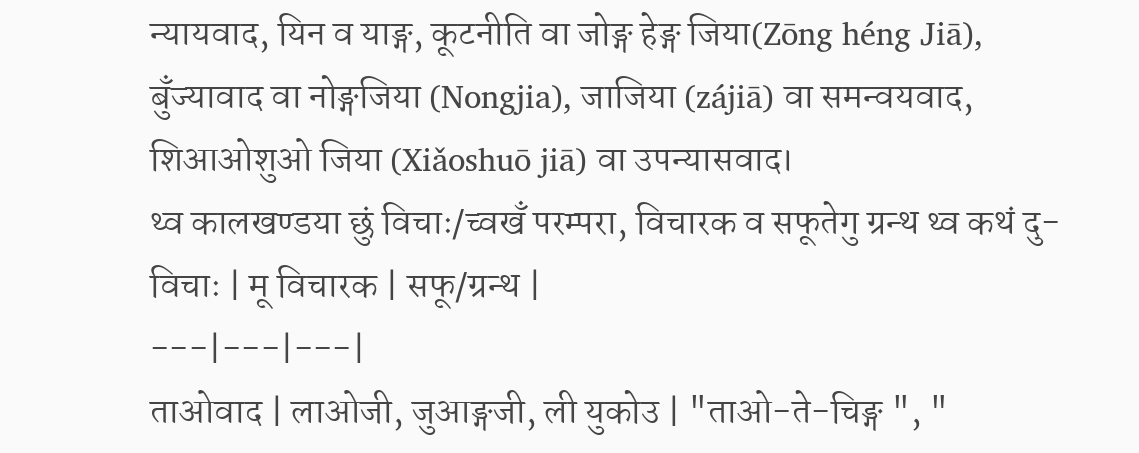न्यायवाद, यिन व याङ्ग, कूटनीति वा जोङ्ग हेङ्ग जिया(Zōng héng Jiā), बुँज्यावाद वा नोङ्गजिया (Nongjia), जाजिया (zájiā) वा समन्वयवाद, शिआओशुओ जिया (Xiǎoshuō jiā) वा उपन्यासवाद।
थ्व कालखण्डया छुं विचाः/च्वखँ परम्परा, विचारक व सफूतेगु ग्रन्थ थ्व कथं दु-
विचाः | मू विचारक | सफू/ग्रन्थ |
---|---|---|
ताओवाद | लाओजी, जुआङ्गजी, ली युकोउ | "ताओ-ते-चिङ्ग ", "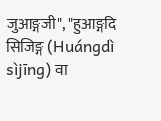जुआङ्गजी", "हुआङ्गदि सिजिङ्ग (Huángdì sìjīng) वा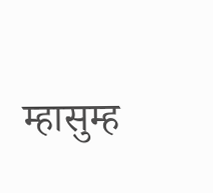म्हासुम्ह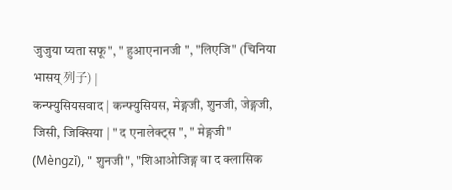जुजुया प्यता सफू", " हुआएनानजी ", "लिएजि" (चिनिया भासय् 列子) |
कन्फ्युसियसवाद | कन्फ्युसियस, मेङ्गजी, शुनजी, जेङ्गजी, जिसी, जिक्सिया | " द एनालेक्ट्स ", " मेङ्गजी" (Mèngzǐ), " शुनजी", "शिआओजिङ्ग वा द क्लासिक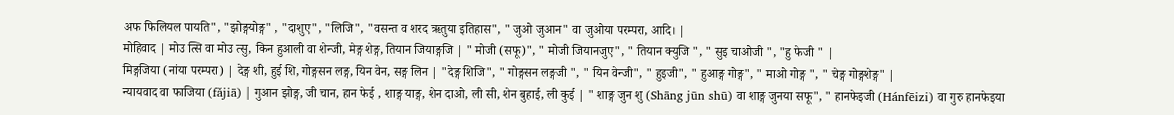अफ फिलियल पायति", "झोङ्गयोङ्ग" , "दाशुए", "लिजि", "वसन्त व शरद ऋतुया इतिहास", " जुओ जुआन" वा जुओया परम्परा, आदि। |
मोहिवाद | मोउ त्सि वा मोउ त्सु, किन हुआली वा शेन्जी, मेङ्ग शेङ्ग, तियान जियाङ्गजि | " मोजी (सफू)", " मोजी जियानजुए", " तियान क्युजि ", " सुइ चाओजी ", "हु फेजी " |
मिङ्गजिया (नांया परम्परा) | देङ्ग शी, हुई शि, गोङ्गसन लङ्ग, यिन वेन, सङ्ग लिन | "देङ्ग शिजि", " गोङ्गसन लङ्गजी ", " यिन वेन्जी", " हुइजी", " हुआङ्ग गोङ्ग", " माओ गोङ्ग ", " चेङ्ग गोङ्गशेङ्ग" |
न्यायवाद वा फाजिया (fǎjiā) | गुआन झोङ्ग, जी चान, हान फेई , शाङ्ग याङ्ग, शेन दाओ, ली सी, शेन बुहाई, ली कुई | " शाङ्ग जुन शु (Shāng jūn shū) वा शाङ्ग जुनया सफू", " हानफेइजी (Hánfēizi) वा गुरु हानफेइया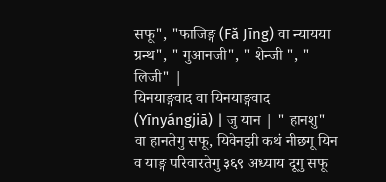सफू", "फाजिङ्ग (Fǎ Jīng) वा न्यायया ग्रन्थ", " गुआनजी", " शेन्जी ", " लिजी" |
यिनयाङ्गवाद वा यिनयाङ्गवाद (Yīnyángjiā) | जु यान | " हानशु" वा हानतेगु सफू, यिवेनझी कथं नीछगू यिन व याङ्ग परिवारतेगु ३६९ अध्याय दूगु सफू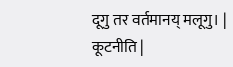दूगु तर वर्तमानय् मलूगु। |
कूटनीति |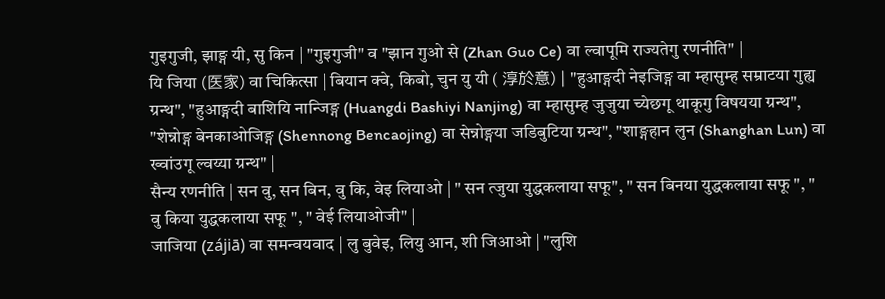गुइगुजी, झाङ्ग यी, सु किन | "गुइगुजी" व "झान गुओ से (Zhan Guo Ce) वा ल्वापूमि राज्यतेगु रणनीति" |
यि जिया (医家) वा चिकित्सा | बियान क्वे, किबो, चुन यु यी ( 淳於意) | "हुआङ्गदी नेइजिङ्ग वा म्हासुम्ह सम्राटया गुह्य ग्रन्थ", "हुआङ्गदी बाशियि नान्जिङ्ग (Huangdi Bashiyi Nanjing) वा म्हासुम्ह जुजुया च्येछगू थाकूगु विषयया ग्रन्थ", "शेन्नोङ्ग बेनकाओजिङ्ग (Shennong Bencaojing) वा सेन्नोङ्गया जडिबुटिया ग्रन्थ", "शाङ्गहान लुन (Shanghan Lun) वा ख्वांउगू ल्वय्या ग्रन्थ" |
सैन्य रणनीति | सन वु, सन बिन, वु कि, वेइ लियाओ | " सन त्जुया युद्धकलाया सफू", " सन बिनया युद्धकलाया सफू ", " वु किया युद्धकलाया सफू ", " वेई लियाओजी" |
जाजिया (zájiā) वा समन्वयवाद | लु बुवेइ, लियु आन, शी जिआओ | "लुशि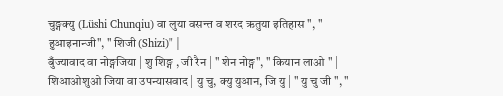चुङ्गक्यु (Lüshi Chunqiu) वा लुया वसन्त व शरद ऋतुया इतिहास ", " हुआइनान्जी", " शिजी (Shizi)" |
बुँज्यावाद वा नोङ्गजिया | शु शिङ्ग , जी रैन | " शेन नोङ्ग", " कियान लाओ " |
शिआओशुओ जिया वा उपन्यासवाद | यु चु, क्यु युआन, जि यु | " यु चु जी ", "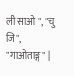ली साओ ", "चु जि", "गाओताङ्ग" |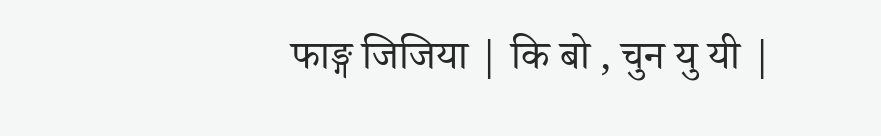फाङ्ग जिजिया | कि बो , चुन यु यी |